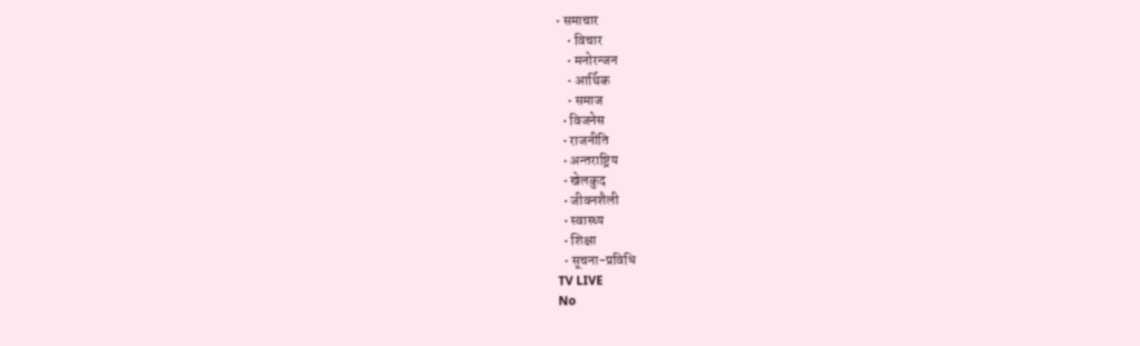• समाचार
    • विचार
    • मनोरन्जन
    • आर्थिक
    • समाज
  • विजनेस
  • राजनीति
  • अन्तराष्ट्रिय
  • खेलकुद
  • जीवनशैली
  • स्वास्थ्य
  • शिक्षा
  • सूचना-प्रविधि
TV LIVE
No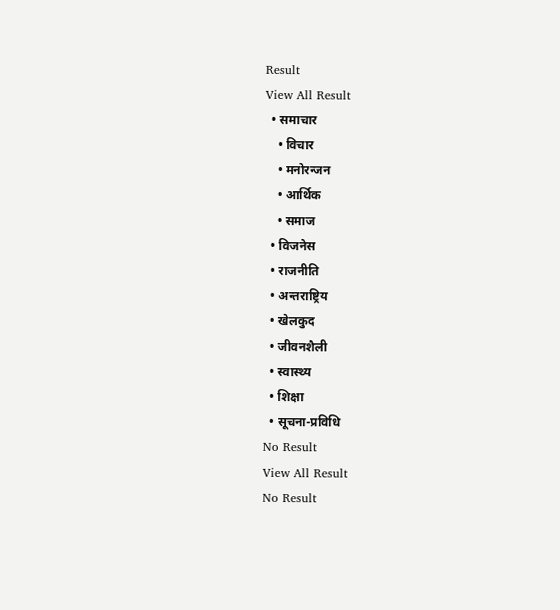Result
View All Result
  • समाचार
    • विचार
    • मनोरन्जन
    • आर्थिक
    • समाज
  • विजनेस
  • राजनीति
  • अन्तराष्ट्रिय
  • खेलकुद
  • जीवनशैली
  • स्वास्थ्य
  • शिक्षा
  • सूचना-प्रविधि
No Result
View All Result
No Result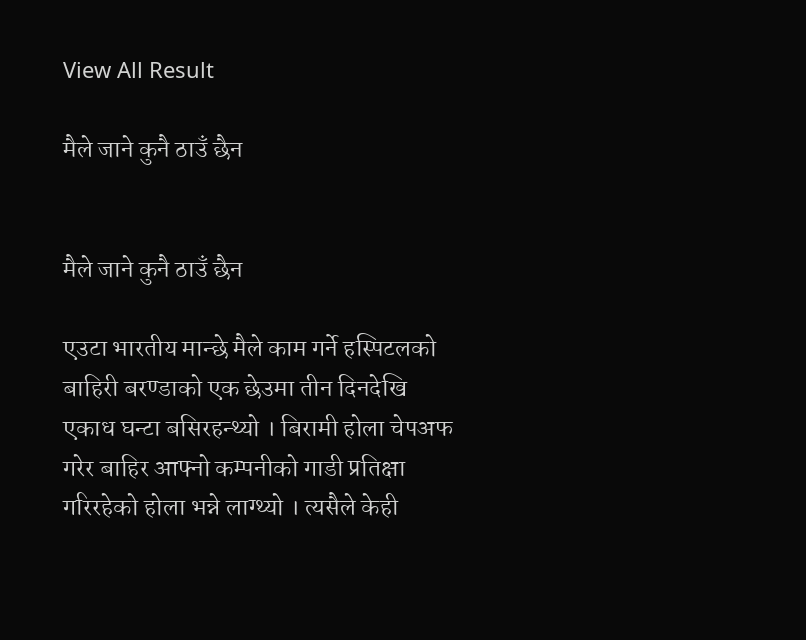View All Result

मैले जाने कुनै ठाउँ छैन


मैले जाने कुनै ठाउँ छैन

एउटा भारतीय मान्छे मैले काम गर्ने हस्पिटलको बाहिरी बरण्डाको एक छेउमा तीन दिनदेखि एकाध घन्टा बसिरहन्थ्यो । बिरामी होला चेपअफ गरेर बाहिर आफ्नो कम्पनीको गाडी प्रतिक्षा गरिरहेको होला भन्ने लाग्थ्यो । त्यसैले केही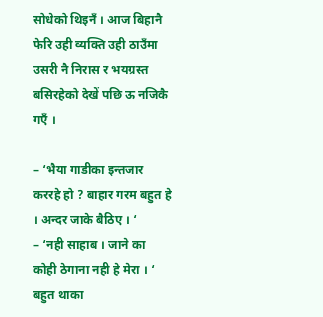सोधेको थिइनँ । आज बिहानै फेरि उही व्यक्ति उही ठाउँमा उसरी नै निरास र भयग्रस्त बसिरहेको देखें पछि ऊ नजिकै गएँ ।

– ‘भैया गाडीका इन्तजार कररहे हो ? बाहार गरम बहुत हे । अन्दर जाके बैठिए । ‘
– ‘नही साहाब । जाने का कोही ठेगाना नही हे मेरा । ‘ बहुत थाका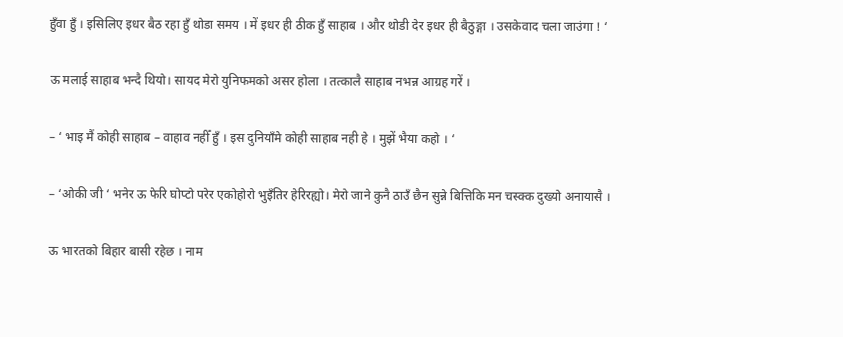हुँवा हुँ । इसिलिए इधर बैठ रहा हुँ थोडा समय । में इधर ही ठीक हुँ साहाब । और थोडी देर इधर ही बैठुङ्गा । उसकेवाद चला जाउंगा ! ‘

ऊ मलाई साहाब भन्दै थियो। सायद मेरो युनिफमको असर होला । तत्कालै साहाब नभन्न आग्रह गरें ।

– ‘ भाइ मैं कोही साहाब – वाहाव नहीँ हुँ । इस दुनियाँमे कोही साहाब नही हे । मुझें भैया कहो । ‘

– ‘ओकी जी ‘ भनेर ऊ फेरि घोप्टो परेर एकोहोरो भुइँतिर हेरिरह्यो। मेरो जाने कुनै ठाउँ छैन सुन्ने बित्तिकि मन चस्क्क दुख्यो अनायासै ।

ऊ भारतको बिहार बासी रहेछ । नाम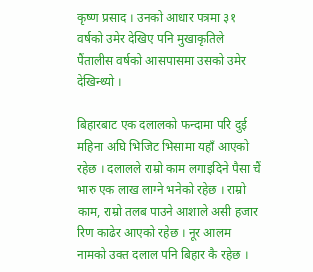कृष्ण प्रसाद । उनको आधार पत्रमा ३१ वर्षको उमेर देखिए पनि मुखाकृतिले पैंतालीस वर्षको आसपासमा उसको उमेर देखिन्थ्यो ।

बिहारबाट एक दलालको फन्दामा परि दुई महिना अघि भिजिट भिसामा यहाँ आएको रहेछ । दलालले राम्रो काम लगाइदिने पैसा चैं भारु एक लाख लाग्ने भनेको रहेछ । राम्रो काम, राम्रो तलब पाउने आशाले असी हजार रिण काढेर आएको रहेछ । नूर आलम नामको उक्त दलाल पनि बिहार कै रहेछ ।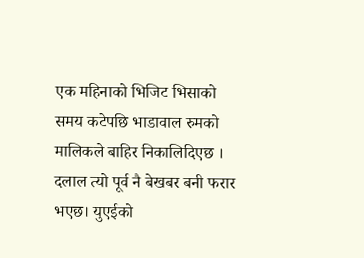एक महिनाको भिजिट भिसाको समय कटेपछि भाडावाल रुमको मालिकले बाहिर निकालिदिएछ । दलाल त्यो पूर्व नै बेखबर बनी फरार भएछ। युएईको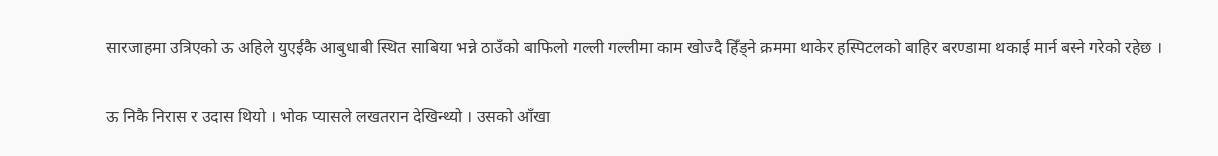सारजाहमा उत्रिएको ऊ अहिले युएईकै आबुधाबी स्थित साबिया भन्ने ठाउँको बाफिलो गल्ली गल्लीमा काम खोज्दै हिँड्ने क्रममा थाकेर हस्पिटलको बाहिर बरण्डामा थकाई मार्न बस्ने गरेको रहेछ ।

ऊ निकै निरास र उदास थियो । भोक प्यासले लखतरान देखिन्थ्यो । उसको आँखा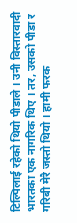टिल्पिलाई रहेको थियो पीडाले । उनी विस्तारवादी भारतका एक नागरिक थिए । तर, उसको पीडा र गरिबी मेरै जस्तो थियो । हामी फरक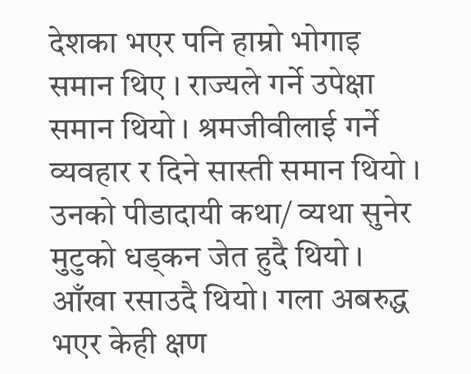देशका भएर पनि हाम्रो भोगाइ समान थिए । राज्यले गर्ने उपेक्षा समान थियो । श्रमजीवीलाई गर्ने व्यवहार र दिने सास्ती समान थियो । उनको पीडादायी कथा/ व्यथा सुनेर मुटुको धड्कन जेत हुदै थियो । आँखा रसाउदै थियो। गला अबरुद्ध भएर केही क्षण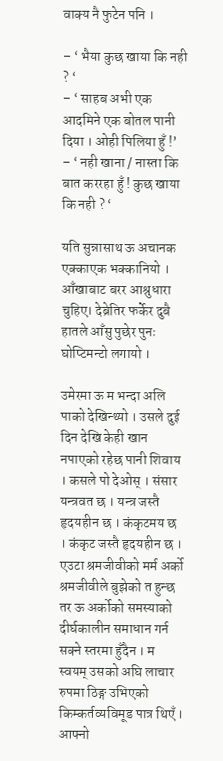वाक्य नै फुटेन पनि ।

– ‘ भैया कुछ खाया कि नही ? ‘
– ‘ साहब अभी एक आदमिने एक बोतल पानी दिया । ओही पिलिया हुँ !’
– ‘ नही खाना / नास्ता कि बात कररहा हुँ ! कुछ खाया कि नही ? ‘

यति सुन्नासाथ ऊ अचानक एक्काएक भक्कानियो । आँखाबाट बरर आश्रुधारा चुहिए। देब्रेतिर फर्केर दुबै हातले आँसु पुछेर पुनः घोप्टिमन्टो लगायो ।

उमेरमा ऊ म भन्दा अलि पाको देखिन्थ्यो । उसले दुई दिन देखि केही खान नपाएको रहेछ पानी शिवाय । कसले पो देओस् । संसार यन्त्रवत छ । यन्त्र जस्तै हृदयहीन छ । कंकृटमय छ । कंकृट जस्तै हृदयहीन छ । एउटा श्रमजीवीको मर्म अर्को श्रमजीवीले बुझेको त हुन्छ तर ऊ अर्कोको समस्याको दीर्घकालीन समाधान गर्न सक्ने स्तरमा हुँदैन । म स्वयम् उसको अघि लाचार रुपमा ठिङ्ग उभिएको किम्कर्तव्यविमूड पात्र थिएँ । आफ्नो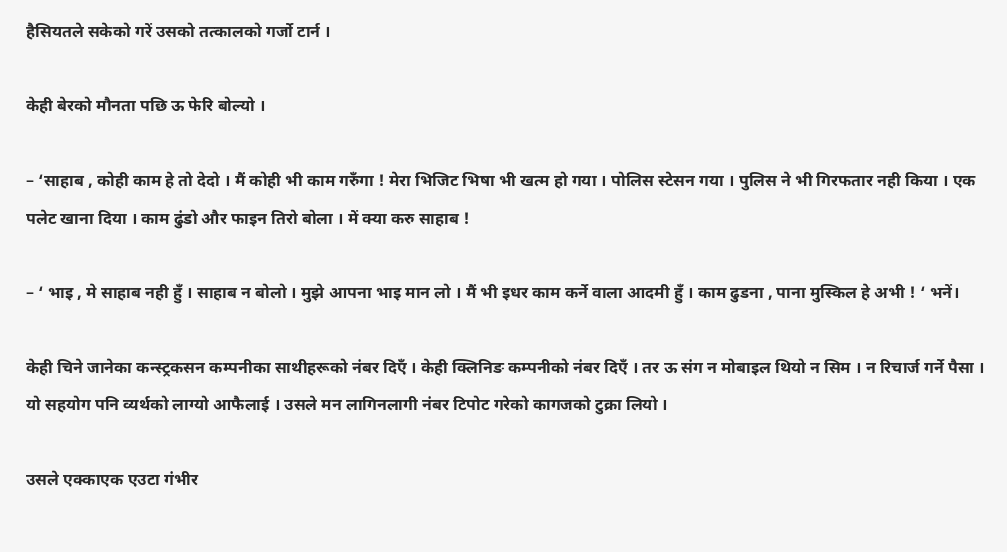हैसियतले सकेको गरें उसको तत्कालको गर्जो टार्न ।

केही बेरको मौनता पछि ऊ फेरि बोल्यो ।

– ‘साहाब , कोही काम हे तो देदो । मैं कोही भी काम गरुँगा ! मेरा भिजिट भिषा भी खत्म हो गया । पोलिस स्टेसन गया । पुलिस ने भी गिरफतार नही किया । एक पलेट खाना दिया । काम ढुंडो और फाइन तिरो बोला । में क्या करु साहाब !

– ‘ भाइ , मे साहाब नही हुँ । साहाब न बोलो । मुझे आपना भाइ मान लो । मैं भी इधर काम कर्ने वाला आदमी हुँ । काम ढुडना , पाना मुस्किल हे अभी ! ‘ भनें।

केही चिने जानेका कन्स्ट्रकसन कम्पनीका साथीहरूको नंबर दिएँ । केही क्लिनिङ कम्पनीको नंबर दिएँ । तर ऊ संग न मोबाइल थियो न सिम । न रिचार्ज गर्ने पैसा । यो सहयोग पनि व्यर्थको लाग्यो आफैलाई । उसले मन लागिनलागी नंबर टिपोट गरेको कागजको टुक्रा लियो ।

उसले एक्काएक एउटा गंभीर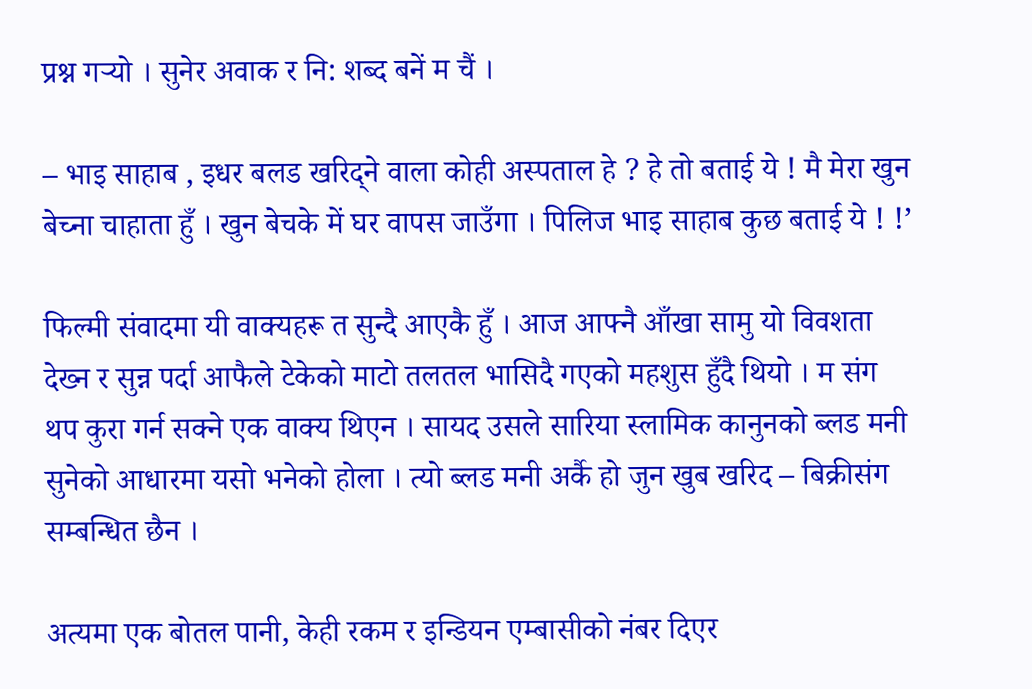प्रश्न गर्‍यो । सुनेर अवाक र नि: शब्द बनें म चैं ।

– भाइ साहाब , इधर बलड खरिद्ने वाला कोही अस्पताल हे ? हे तो बताई ये ! मै मेरा खुन बेच्ना चाहाता हुँ । खुन बेचके में घर वापस जाउँगा । पिलिज भाइ साहाब कुछ बताई ये ! !’

फिल्मी संवादमा यी वाक्यहरू त सुन्दै आएकै हुँ । आज आफ्नै आँखा सामु यो विवशता देख्न र सुन्न पर्दा आफैले टेकेको माटो तलतल भासिदै गएको महशुस हुँदै थियो । म संग थप कुरा गर्न सक्ने एक वाक्य थिएन । सायद उसले सारिया स्लामिक कानुनको ब्लड मनी सुनेको आधारमा यसो भनेको होला । त्यो ब्लड मनी अर्कै हो जुन खुब खरिद – बिक्रीसंग सम्बन्धित छैन ।

अत्यमा एक बोतल पानी, केही रकम र इन्डियन एम्बासीको नंबर दिएर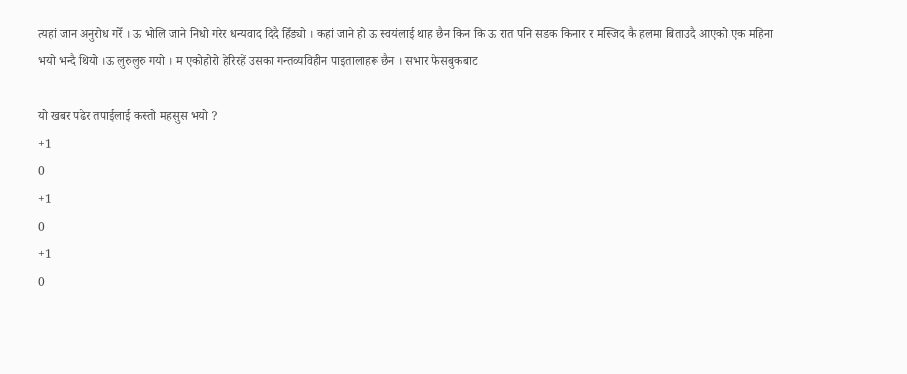त्यहां जान अनुरोध गरेँ । ऊ भोलि जाने निधो गरेर धन्यवाद दिदै हिँड्यो । कहां जाने हो ऊ स्वयंलाई थाह छैन किन कि ऊ रात पनि सडक किनार र मस्जिद कै हलमा बिताउदै आएको एक महिना भयो भन्दै थियो ।ऊ लुरुलुरु गयो । म एकोहोरो हेरिरहें उसका गन्तव्यविहीन पाइतालाहरू छैन । सभार फेसबुकबाट

यो खबर पढेर तपाईलाई कस्तो महसुस भयो ?
+1
0
+1
0
+1
0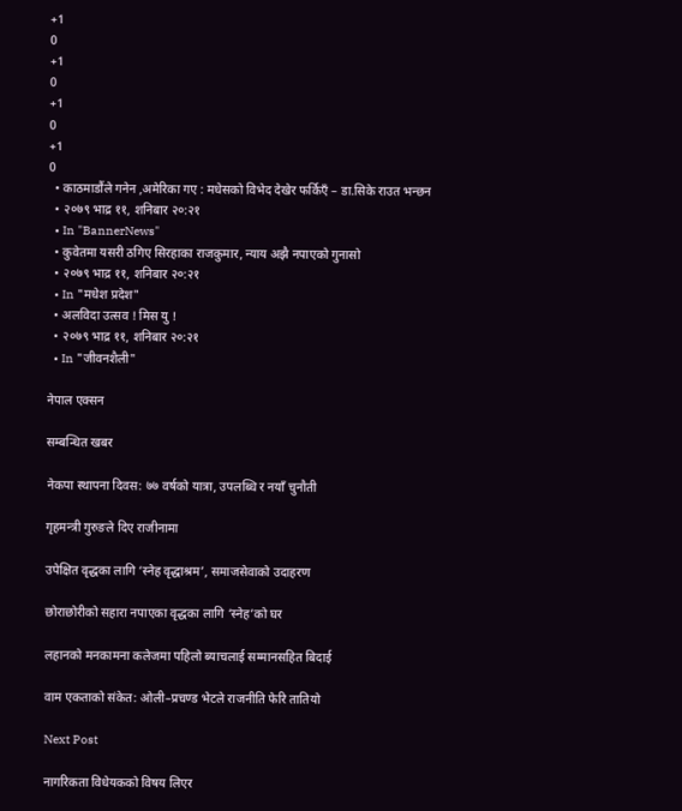+1
0
+1
0
+1
0
+1
0
  • काठमाडौंले गनेन ,अमेरिका गए : मधेसको विभेद देखेर फर्किएँ – डा.सिके राउत भन्छन
  • २०७९ भाद्र ११, शनिबार २०:२१
  • In "BannerNews"
  • कुवेतमा यसरी ठगिए सिरहाका राजकुमार, न्याय अझै नपाएको गुनासो
  • २०७९ भाद्र ११, शनिबार २०:२१
  • In "मधेश प्रदेश"
  • अलविदा उत्सव ! मिस यु !
  • २०७९ भाद्र ११, शनिबार २०:२१
  • In "जीवनशैली"

नेपाल एक्सन

सम्बन्धित खबर

नेकपा स्थापना दिवस: ७७ वर्षको यात्रा, उपलब्धि र नयाँ चुनौती

गृहमन्त्री गुरुङले दिए राजीनामा

उपेक्षित वृद्धका लागि ‘स्नेह वृद्धाश्रम’, समाजसेवाको उदाहरण

छोराछोरीको सहारा नपाएका वृद्धका लागि ‘स्नेह’को घर

लहानको मनकामना कलेजमा पहिलो ब्याचलाई सम्मानसहित बिदाई

वाम एकताको संकेत: ओली–प्रचण्ड भेटले राजनीति फेरि तातियो

Next Post

नागरिकता विधेयकको विषय लिएर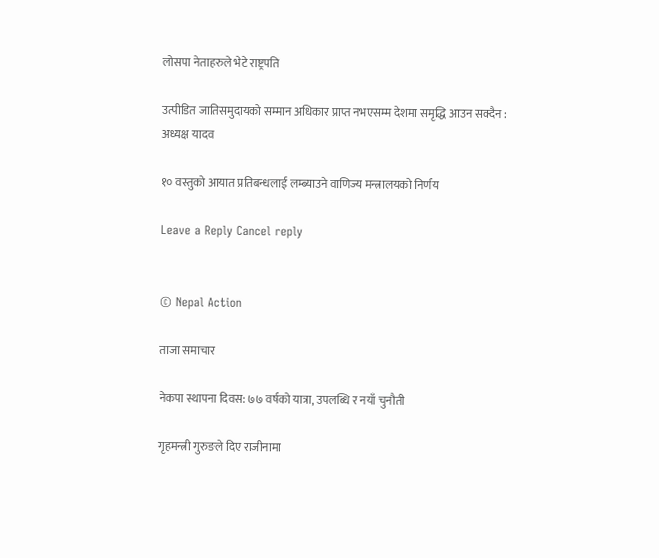लोसपा नेताहरुले भेटे राष्ट्रपति

उत्पीडित जातिसमुदायको सम्मान अधिकार प्राप्त नभएसम्म देशमा समृद्धि आउन सक्दैन : अध्यक्ष यादव

१० वस्तुको आयात प्रतिबन्धलाई लम्ब्याउने वाणिज्य मन्त्रालयको निर्णय

Leave a Reply Cancel reply


© Nepal Action

ताजा समाचार

नेकपा स्थापना दिवस: ७७ वर्षको यात्रा, उपलब्धि र नयाँ चुनौती

गृहमन्त्री गुरुङले दिए राजीनामा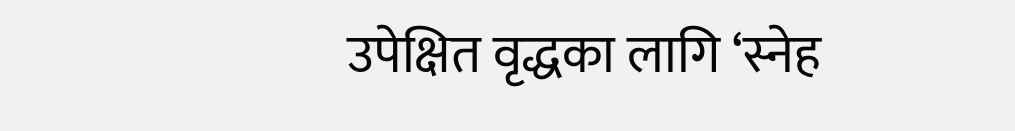उपेक्षित वृद्धका लागि ‘स्नेह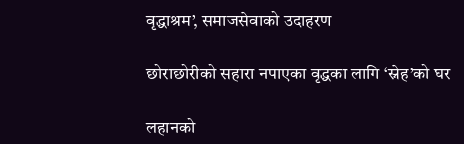वृद्धाश्रम’, समाजसेवाको उदाहरण

छोराछोरीको सहारा नपाएका वृद्धका लागि ‘स्नेह’को घर

लहानको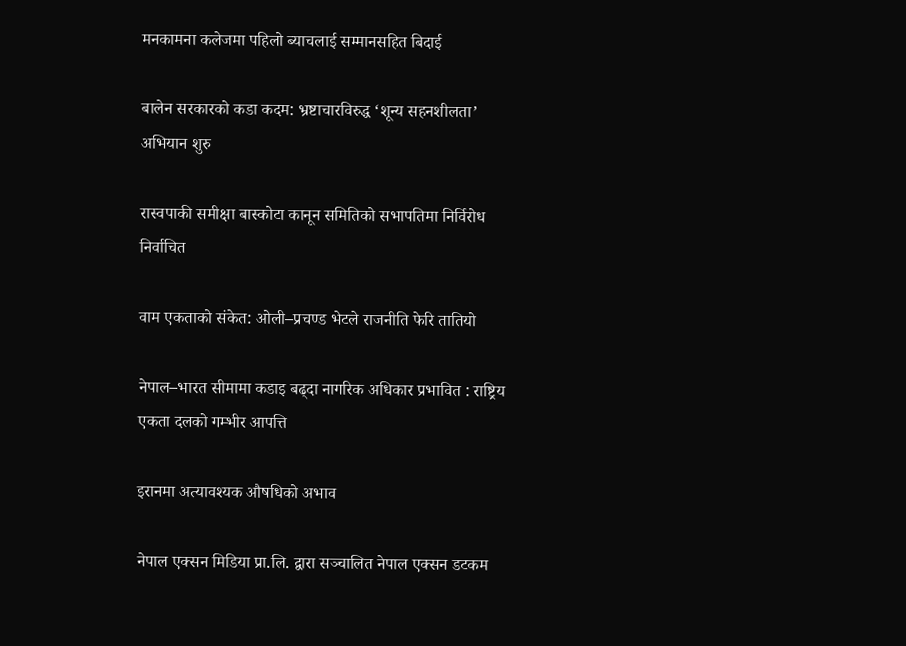मनकामना कलेजमा पहिलो ब्याचलाई सम्मानसहित बिदाई

बालेन सरकारको कडा कदम: भ्रष्टाचारविरुद्ध ‘शून्य सहनशीलता’ अभियान शुरु

रास्वपाकी समीक्षा बास्कोटा कानून समितिको सभापतिमा निर्विरोध निर्वाचित

वाम एकताको संकेत: ओली–प्रचण्ड भेटले राजनीति फेरि तातियो

नेपाल–भारत सीमामा कडाइ बढ्दा नागरिक अधिकार प्रभावित : राष्ट्रिय एकता दलको गम्भीर आपत्ति

इरानमा अत्यावश्यक औषधिको अभाव

नेपाल एक्सन मिडिया प्रा.लि. द्वारा सञ्चालित नेपाल एक्सन डटकम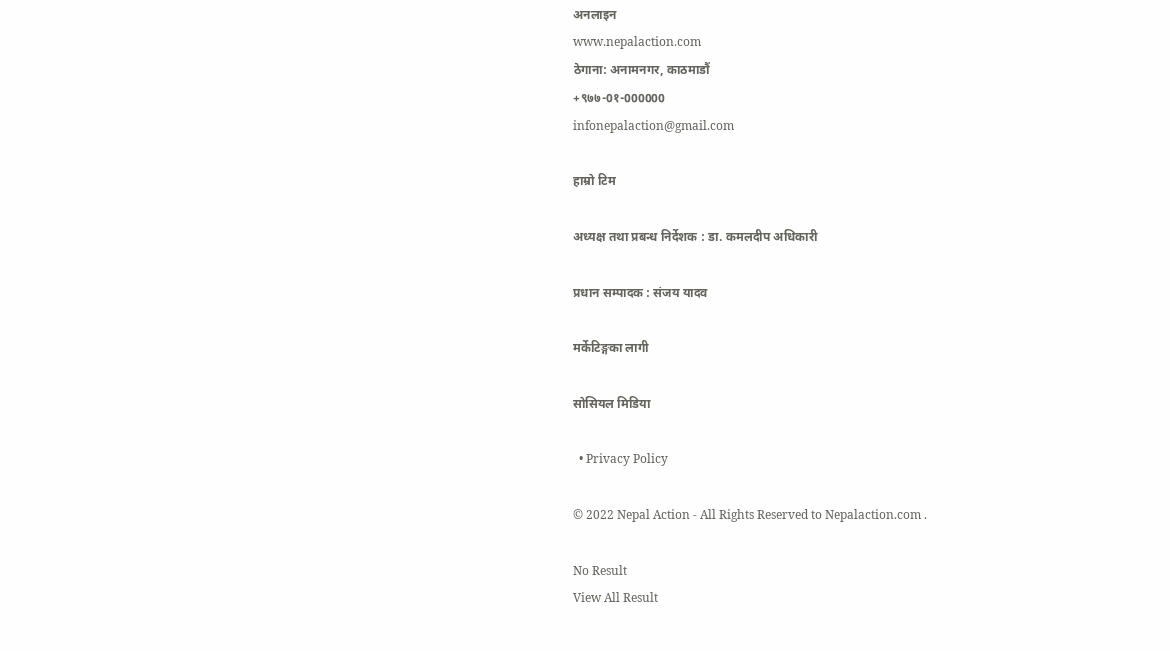अनलाइन
www.nepalaction.com
ठेगाना: अनामनगर, काठमाडौं
+९७७-0१-000000
infonepalaction@gmail.com

हाम्रो टिम

अध्यक्ष तथा प्रबन्ध निर्देशक : डा. कमलदीप अधिकारी

प्रधान सम्पादक : संजय यादव

मर्केटिङ्गका लागी

सोसियल मिडिया

  • Privacy Policy

© 2022 Nepal Action - All Rights Reserved to Nepalaction.com .

No Result
View All Result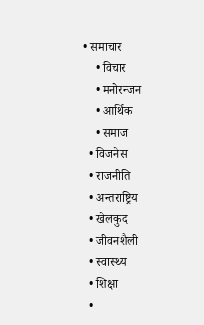• समाचार
    • विचार
    • मनोरन्जन
    • आर्थिक
    • समाज
  • विजनेस
  • राजनीति
  • अन्तराष्ट्रिय
  • खेलकुद
  • जीवनशैली
  • स्वास्थ्य
  • शिक्षा
  •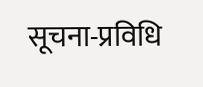सूचना-प्रविधि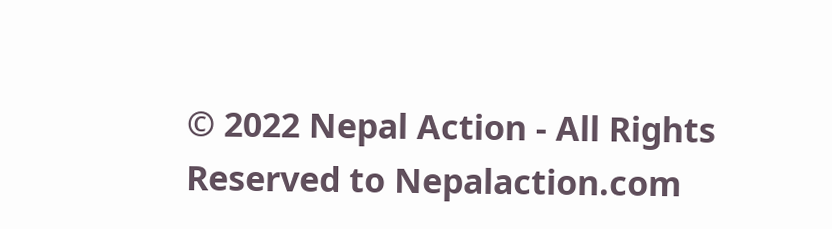© 2022 Nepal Action - All Rights Reserved to Nepalaction.com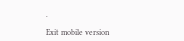.

Exit mobile version